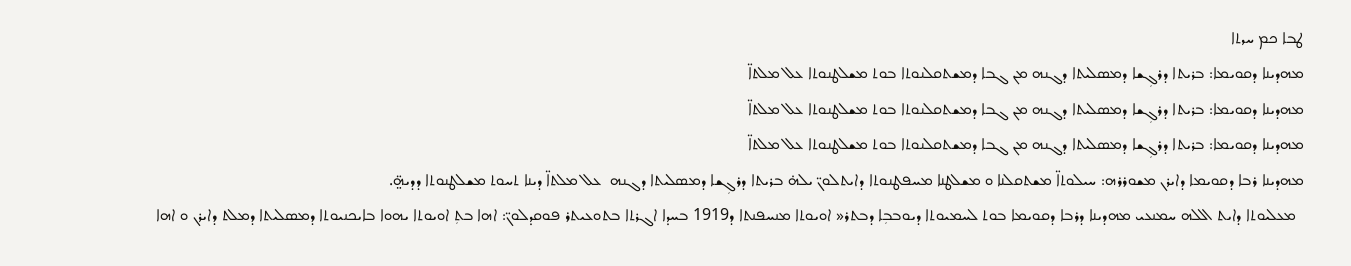ܛܒܐ ܟܡ ܚܖܬܐ
ܡܗܕܝܢܐ ܕܩܘܝܡܐ: ܒܪܝܬܐ ܕܪܓܼܫܐ ܕܡܣܠܝܬܐ ܕܓܢܗ ܡܢ ܓܒܐ ܕܡܫܬܩܠܢܘܬܐ ܒܘܬ ܡܫܠܛܢܘܬܐ ܥܠ ܡܠܬܐ̈
ܡܗܕܝܢܐ ܕܩܘܝܡܐ: ܒܪܝܬܐ ܕܪܓܼܫܐ ܕܡܣܠܝܬܐ ܕܓܢܗ ܡܢ ܓܒܐ ܕܡܫܬܩܠܢܘܬܐ ܒܘܬ ܡܫܠܛܢܘܬܐ ܥܠ ܡܠܬܐ̈
ܡܗܕܝܢܐ ܕܩܘܝܡܐ: ܒܪܝܬܐ ܕܪܓܼܫܐ ܕܡܣܠܝܬܐ ܕܓܢܗ ܡܢ ܓܒܐ ܕܡܫܬܩܠܢܘܬܐ ܒܘܬ ܡܫܠܛܢܘܬܐ ܥܠ ܡܠܬܐ̈
ܡܗܕܝܢܐ ܪܒܐ ܕܩܘܝܡܐ ܕܐܝܪܢ ܡܫܘܪܪܗ: ܚܝܠܘܬܐ̈ ܡܫܬܩܠܢܐ ܘ ܡܫܠܛܢܐ ܡܚܦܛܢܘܬܐ ܕܐܝܬܠܘܢ̈ ܝܠܗ̇ ܒܪܝܬܐ ܕܪܓܼܫܐ ܕܡܣܠܝܬܐ ܕܓܢܗ  ܥܠ ܡܠܬܐ̈ ܕܝܢܐ ܬܚܘܬ ܡܫܠܛܢܘܬܐ ܕܕܝܗ̤̈.
  ܡܥܠܝܘܬܐ ܕܐܝܬ ܐܠܠܗ ܚܡܢܥܝ ܡܗܕܝܢܐ ܕܪܒܐ ܕܩܘܝܡܐ ܒܘܬ ܠܚܡܝܘܬܐ ܕܝܘܒܒܼܐ ܕܒܬܪ« ܐܘܝܘܬܐ ܡܢܚܦܢܬܐ ܕ1919 ܒܚܕܐ ܐܓܪܬܐ ܒܬܘܥܝܬܪ ܦܘܩܕܠܘܢ̈: ܐܗܐ ܒܬܼ ܐܘܝܘܬܐ ܝܗܘܐ ܒܐܝܟܢܝܘܬܐ ܕܡܣܠܝܬܐ ܕܡܠܬ ܕܐܝܪܢ ܘ ܐܗܐ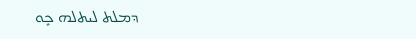ܕܡܠܬ ܠܝܬܠܗ ܟܻܘ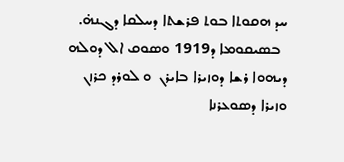ܚܕ ܗܩܘܬܐ ܒܘܬ ܦܪܫܬܐ ܕܚܠܩܐ ܕܓܢܗ̇.
  ܒܣܝܩܘܡܐ ܕ1919 ܘܣܘܩ ܐܠ ܕܘܠܗ  ܕܝܗܘܐ ܪܫܐ ܕܘܙܝܪܐ ܒܐܝܪܢ  ܘ ܠܘܪܕ ܟܪܙܢ ܘܙܝܪܐ ܕܣܘܥܪܢܐ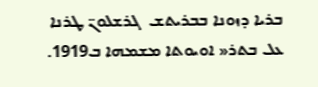ܒܪܝܐ ܕܙܘܢܐ ܒܒܪܝܬܫ  ܓܪܫܠܘܢ̈ ܛܪܢܐ ܥܠ ܒܬܪ« ܐܘܝܘܬܐ ܡܫܡܗܐ ܒ1919.